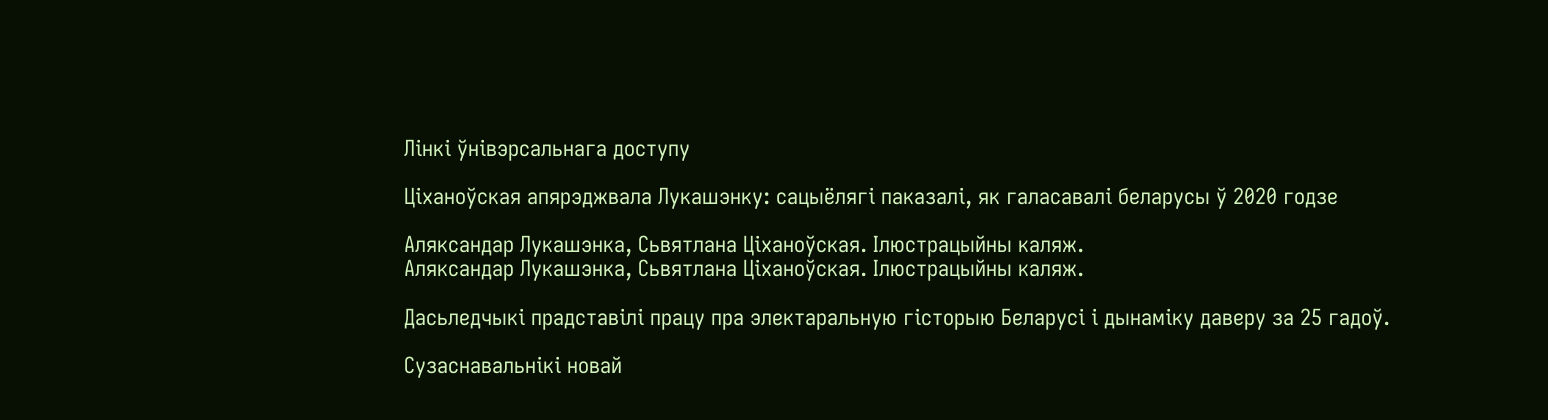Лінкі ўнівэрсальнага доступу

Ціханоўская апярэджвала Лукашэнку: сацыёлягі паказалі, як галасавалі беларусы ў 2020 годзе

Аляксандар Лукашэнка, Сьвятлана Ціханоўская. Ілюстрацыйны каляж.
Аляксандар Лукашэнка, Сьвятлана Ціханоўская. Ілюстрацыйны каляж.

Дасьледчыкі прадставілі працу пра электаральную гісторыю Беларусі і дынаміку даверу за 25 гадоў.

Сузаснавальнікі новай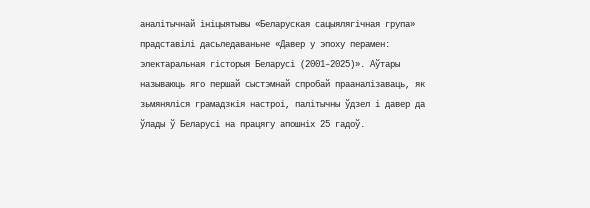аналітычнай ініцыятывы «Беларуская сацыялягічная група» прадставілі дасьледаваньне «Давер у эпоху перамен: электаральная гісторыя Беларусі (2001–2025)». Аўтары называюць яго першай сыстэмнай спробай прааналізаваць, як зьмяняліся грамадзкія настроі, палітычны ўдзел і давер да ўлады ў Беларусі на працягу апошніх 25 гадоў.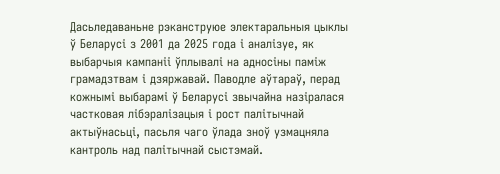Дасьледаваньне рэканструюе электаральныя цыклы ў Беларусі з 2001 да 2025 года і аналізуе, як выбарчыя кампаніі ўплывалі на адносіны паміж грамадзтвам і дзяржавай. Паводле аўтараў, перад кожнымі выбарамі ў Беларусі звычайна назіралася частковая лібэралізацыя і рост палітычнай актыўнасьці, пасьля чаго ўлада зноў узмацняла кантроль над палітычнай сыстэмай.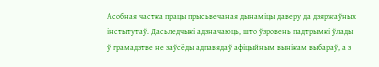Асобная частка працы прысьвечаная дынаміцы даверу да дзяржаўных інстытутаў. Дасьледчыкі адзначаюць, што ўзровень падтрымкі ўлады ў грамадзтве не заўсёды адпавядаў афіцыйным вынікам выбараў, а з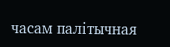часам палітычная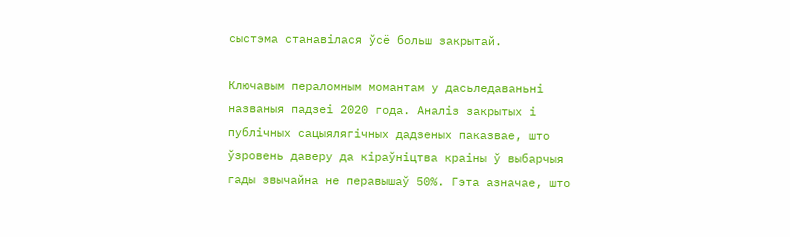сыстэма станавілася ўсё больш закрытай.

Ключавым пераломным момантам у дасьледаваньні названыя падзеі 2020 года. Аналіз закрытых і публічных сацыялягічных дадзеных паказвае, што ўзровень даверу да кіраўніцтва краіны ў выбарчыя гады звычайна не перавышаў 50%. Гэта азначае, што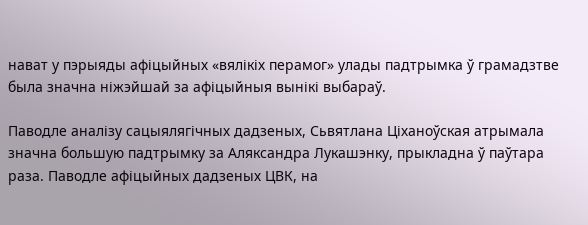нават у пэрыяды афіцыйных «вялікіх перамог» улады падтрымка ў грамадзтве была значна ніжэйшай за афіцыйныя вынікі выбараў.

Паводле аналізу сацыялягічных дадзеных, Сьвятлана Ціханоўская атрымала значна большую падтрымку за Аляксандра Лукашэнку, прыкладна ў паўтара раза. Паводле афіцыйных дадзеных ЦВК, на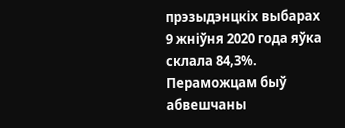прэзыдэнцкіх выбарах 9 жніўня 2020 года яўка склала 84,3%. Пераможцам быў абвешчаны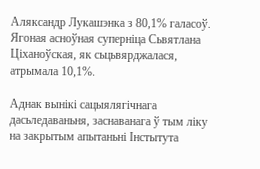Аляксандр Лукашэнка з 80,1% галасоў. Ягоная асноўная суперніца Сьвятлана Ціханоўская, як сьцьвярджалася, атрымала 10,1%.

Аднак вынікі сацыялягічнага дасьледаваньня, заснаванага ў тым ліку на закрытым апытаньні Інстытута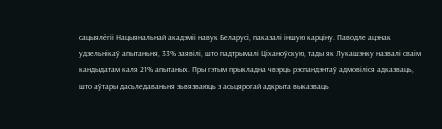сацыялёгіі Нацыянальнай акадэміі навук Беларусі, паказалі іншую карціну. Паводле ацэнак удзельнікаў апытаньня, 33% заявілі, што падтрымалі Ціханоўскую, тады як Лукашэнку назвалі сваім кандыдатам каля 21% апытаных. Пры гэтым прыкладна чвэрць рэспандэнтаў адмовіліся адказваць, што аўтары дасьледаваньня зьвязваюць з асьцярогай адкрыта выказваць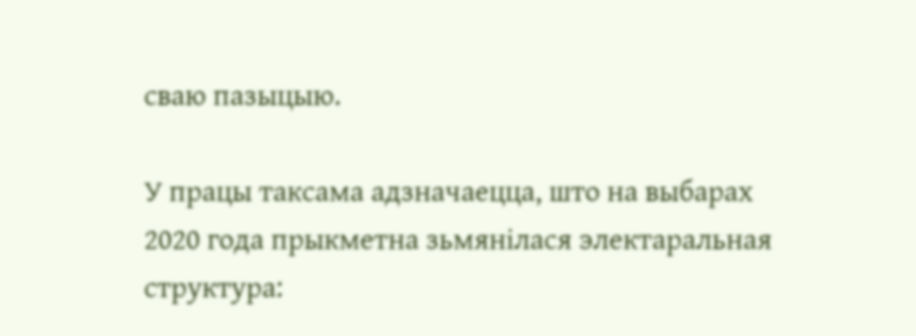сваю пазыцыю.

У працы таксама адзначаецца, што на выбарах 2020 года прыкметна зьмянілася электаральная структура: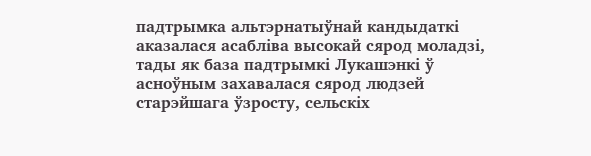падтрымка альтэрнатыўнай кандыдаткі аказалася асабліва высокай сярод моладзі, тады як база падтрымкі Лукашэнкі ў асноўным захавалася сярод людзей старэйшага ўзросту, сельскіх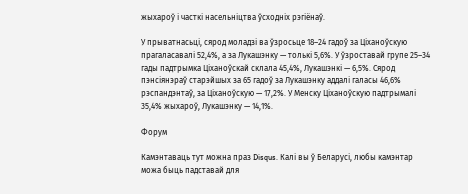жыхароў і часткі насельніцтва ўсходніх рэгіёнаў.

У прыватнасьці, сярод моладзі ва ўзросьце 18–24 гадоў за Ціханоўскую прагаласавалі 52,4%, а за Лукашэнку — толькі 5,6%. У ўзроставай групе 25–34 гады падтрымка Ціханоўскай склала 45,4%, Лукашэнкі — 6,5%. Сярод пэнсіянэраў старэйшых за 65 гадоў за Лукашэнку аддалі галасы 46,6% рэспандэнтаў, за Ціханоўскую — 17,2%. У Менску Ціханоўскую падтрымалі 35,4% жыхароў, Лукашэнку — 14,1%.

Форум

Камэнтаваць тут можна праз Disqus. Калі вы ў Беларусі, любы камэнтар можа быць падставай для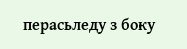перасьледу з боку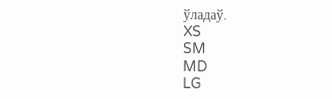ўладаў.
XS
SM
MD
LG